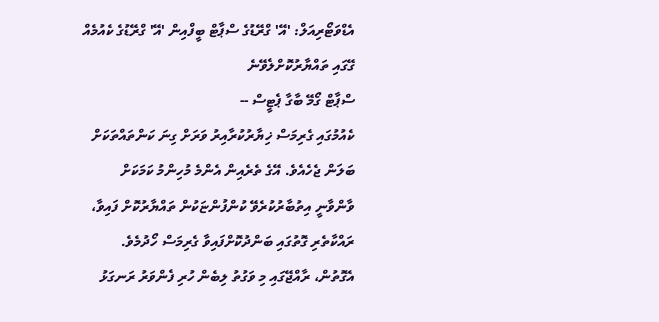އެޑްވަޓޯރިއަލް: 'އޭ' ގްރޭޑުގެ ސްޕާޓް ބީފްއިން 'އޭ' ގްރޭޑުގެ ކެއުމެއް ގޭގައި ތައްޔާރުކޮށްލެވޭނެ
ސްޕާޓް ގޯމޭ ބާގާ ޕެޓީސް --
ކެއުމުގައި ގެރިމަސް ޚިޔާރުކުރާއިރު ވަރަށް ގިނަ ކަންތައްތަކަށް ބަލަން ޖެހެއެވެ. އޭގެ ތެރެއިން އެންމެ މުހިންމު ކަމަކަށް ވާންވާނީ އިތުބާރުކުރެވޭ ކުންފުންޏަކުން ތައްޔާރުކޮށް ފައިވާ، ރައްކާތެރި ގޮތުގައި ބަންދުކޮށްފައިވާ ގެރިމަސް ހޯދުމެވެ. އެގޮތުން، ރާއްޖޭގައި މި ވަގުތު ލިބެން ހުރި ފެންވަރު ރަނގަޅު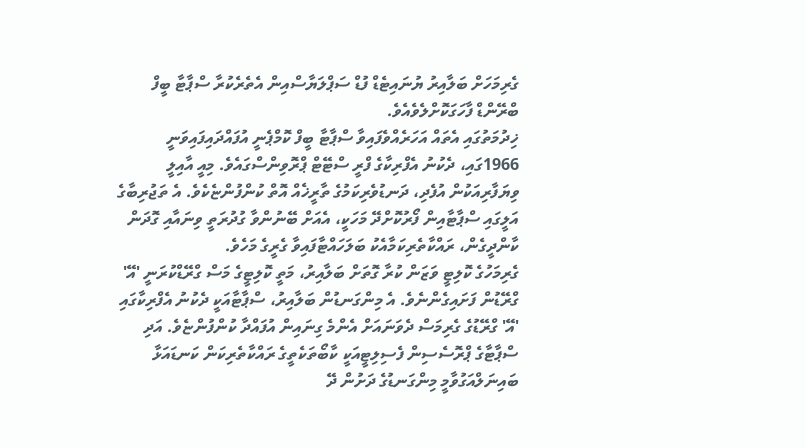ގެރިމަހަށް ބަލާއިރު ޔުނައިޓެޑް ފުޑް ސަޕްލަޔާސްއިން އެތެރެކުރާ ސްޕާޓާ ބީފް ބްރޭންޑް ފާހަގަކޮށްލެވެއެވެ.
ޚިދުމަތުގައި އެތައް އަހަރެއްވެފައިވާ ސްޕާޓާ ބީފް ކޮމްޕެނީ އުފައްދައިފައިވަނީ 1966ގައި، ދެކުނު އެފްރިކާގެ ފްރީ ސްޓޭޓް ޕްރޮވިންސްގައެވެ. މިއީ އާއިލީ ވިޔަފާރިއަކުން އުފެދި، ދަނޑުވެރިކަމުގެ ތާރީޚެއް އޮތް ކުންފުންޏެކެވެ. އެ ތަޖުރިބާގެ އަލީގައި ސްޕާޓާއިން ފޯރުކޮށްދޭ މަހަކީ، އެއަށް ބޭނުންވާ ގުދުރަތީ ވިނައާއި ގޮދަން ކާންދީގެން، ރައްކާތެރިކަމާއެކު ބަލަހައްޓާފައިވާ ގެރީގެ މަހެވެ.
ގެރިމަހުގެ ކޮލިޓީ ވަޒަން ކުރާ ގޮތަށް ބަލާއިރު، މަތީ ކޮލިޓީގެ މަސް ގްރޭޑްކުރަނީ 'އޭ' ގްރޭޑުން ފަށައިގެންނެވެ. އެ މިންގަނޑުން ބަލާއިރު، ސްޕާޓާއަކީ ދެކުނު އެފްރިކާގައި 'އޭ' ގްރޭޑުގެ ގެރިމަސް ދެވަނައަށް އެންމެ ގިނައިން އުފައްދާ ކުންފުންޏެވެ. އަދި ސްޕާޓާގެ ޕްރޮސެސިން ފެސިލިޓީއަކީ ކާބޯތަކެތީގެ ރައްކާތެރިކަން ކަނޑައަޅާ ބައިނަލްއަގުވާމީ މިންގަނޑުގެ ދަށުން ދޭ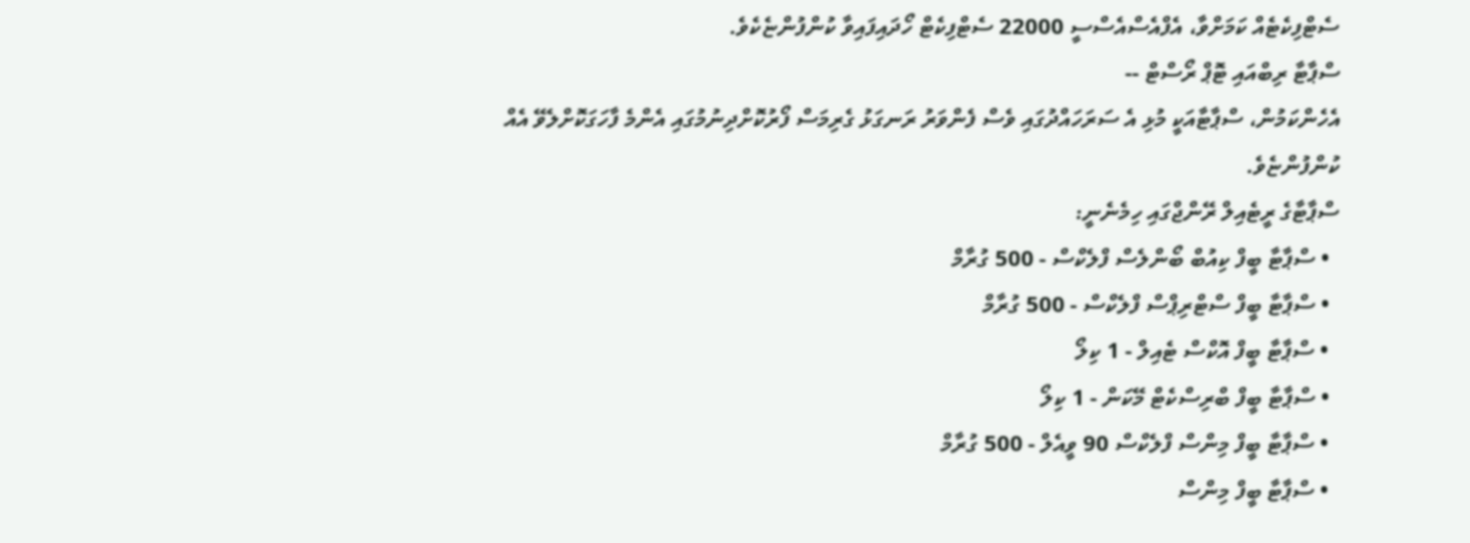ސެޓްފިކެޓެއް ކަމަށްވާ، އެފްއެސްއެސްސީ 22000 ސެޓްފިކެޓް ހޯދައިފައިވާ ކުންފުންޏެކެވެ.
ސްޕާޓާ ރިބްއައި ޓޮޕް ރޯސްޓް --
އެހެންކަމުން، ސްޕާޓާއަކީ މުޅި އެ ސަރަހައްދުގައި ވެސް ފެންވަރު ރަނގަޅު ގެރިމަސް ފޯރުކޮށްދިނުމުގައި އެންމެ ފާހަގަކޮށްލެވޭ އެއް ކުންފުންޏެވެ.
ސްޕާޓާގެ ރީޓެއިލް ރޭންޖްގައި ހިމެނެނީ:
  • ސްޕާޓާ ބީފް ކިއުބް ބޯންލެސް ފްލެކްސް - 500 ގުރާމް
  • ސްޕާޓާ ބީފް ސްޓްރިޕްސް ފްލެކްސް - 500 ގުރާމް
  • ސްޕާޓާ ބީފް އޮކްސް ޓެއިލް - 1 ކިލޯ
  • ސްޕާޓާ ބީފް ބްރިސްކެޓް މޭކަން - 1 ކިލޯ
  • ސްޕާޓާ ބީފް މިންސް ފްލެކްސް 90 ވީއެލް - 500 ގުރާމް
  • ސްޕާޓާ ބީފް މިންސް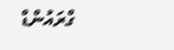ގްރައުންޑް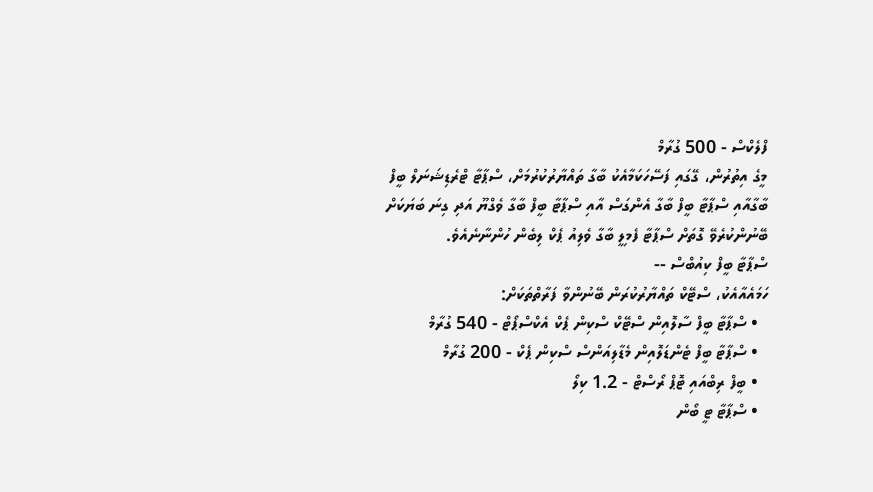ފްލެކްސް - 500 ގުރާމް
މީގެ އިތުރުން، ގޭގައި ފަސޭހަކަމާއެކު ބާގާ ތައްޔާރުކުރުމަށް، ސްޕާޓާ ޓްރެޑިޝަނަލް ބީފް ބާގާއާއި ސްޕާޓާ ބީފް ބާގާ އެންގަސް އާއި ސްޕާޓާ ބީފް ބާގާ ވެގްޔޫ އަދި ގިނަ ބަޔަކަށް ބޭނުންކުރެވޭ ގޮތަށް ސްޕާޓާ ފެމިލީ ބާގާ ވެލިއު ޕެކް ލިބެން ހުންނާނެއެވެ.
ސްޕާޓާ ބީފް ކިއުބްސް --
ހަމައެއާއެކު، ސްޓޭކް ތައްޔާރުކުރަން ބޭނުންވާ ފަރާތްތަކަށް:
  • ސްޕާޓާ ބީފް ސާލޮއިން ސްޓޭކް ސްކިން ޕެކް އެކްސްޕޯޓް - 540 ގުރާމް
  • ސްޕާޓާ ބީފް ޓެންޑަލޮއިން މެޑާލިއަންސް ސްކިން ޕެކް - 200 ގުރާމް
  • ބީފް ރިބްއައި ޓޮޕް ރޯސްޓް - 1.2 ކިލޯ
  • ސްޕާޓާ ޓީ ބޯން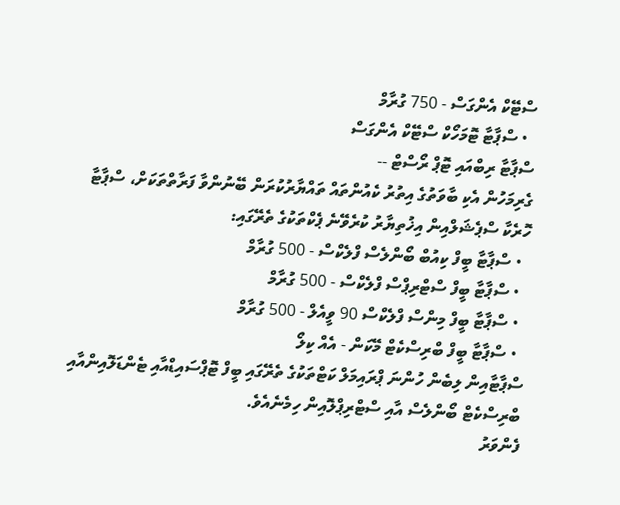ސްޓޭކް އެންގަސް - 750 ގުރާމް
  • ސްޕާޓާ ޓޮމަހޯކް ސްޓޭކް އެންގަސް
ސްޕާޓާ ރިބްއައި ޓޮޕް ރޯސްޓް --
ގެރިމަހުން އެކި ބާވަތުގެ އިތުރު ކެއުންތައް ތައްޔާރުކުރަން ބޭނުންވާ ފަރާތްތަކަށް، ސްޕާޓާ ހޮރެކާ ސްޕެޝަލްއިން އިޚުތިޔާރު ކުރެވޭނެ ޕެކްތަކުގެ ތެރޭގައި:
  • ސްޕާޓާ ބީފް ކިއުބް ބޯންލެސް ފްލެކްސް - 500 ގުރާމް
  • ސްޕާޓާ ބީފް ސްޓްރިޕްސް ފްލެކްސް - 500 ގުރާމް
  • ސްޕާޓާ ބީފް މިންސް ފްލެކްސް 90 ވީއެލް - 500 ގުރާމް
  • ސްޕާޓާ ބީފް ބްރިސްކެޓް މޭކަން - އެއް ކިލޯ
ސްޕާޓާއިން ލިބެން ހުންނަ ޕްރައިމަލް ކަޓްތަކުގެ ތެރޭގައި ބީފް ޓޮޕްސައިޑްއާއި ޓެންޑަލޮއިންއާއި ބްރިސްކެޓް ބޯންލެސް އާއި ސްޓްރިޕްލޮއިން ހިމެނެއެވެ.
ފެންވަރު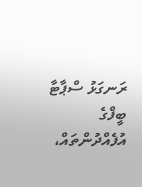ރަނގަޅު ސްޕާޓާ ބީފްގެ އުފެއްދުންތައް،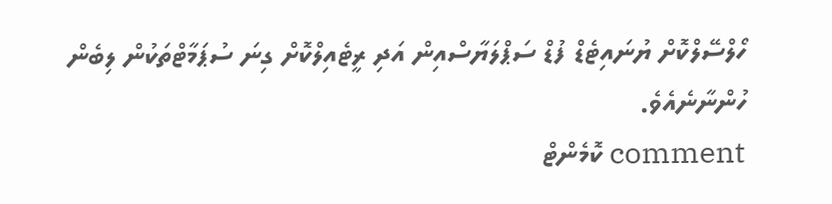ހޯލްސޭލްކޮށް ޔުނައިޓެޑް ފުޑް ސަޕްލަޔާސްއިން އަދި ރީޓެއިލްކޮށް ގިނަ ސުޕަމާޓްތަކުން ލިބެން ހުންނާނެއެވެ.
comment ކޮމެންޓް